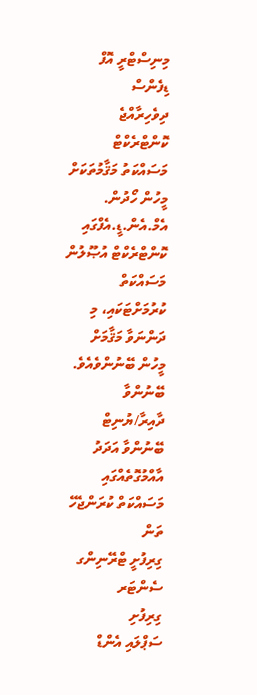މިނިސްޓްރީ އޮފް ޑިފެންސް
ދިވެހިރާއްޖެ
ކޮންޓްރެކްޓް މަސައްކަތު މަޤާމުތަކަށް މީހުން ހޯދުން.
އެމް.އެން.ޑީ.އެފްގައި ކޮންޓްރެކްޓް އުޞޫލުން މަސައްކަތް ކުރުމަށްޓަކައި، މި ދަންނަވާ މަޤާމަށް މީހުން ބޭނުންވެއެވެ.
ބޭނުންވާ ދާއިރާ/ޔުނިޓް
ބޭނުންވާ އަދަދު
އާއްމުގޮތެއްގައި މަސައްކަތް ކުރަންޖެހޭ ތަން
ގިރިފުށީ ޓްރޭނިންގ ސެންޓަރ
ގިރިފުށި
ސަޕްލައި އެންޑް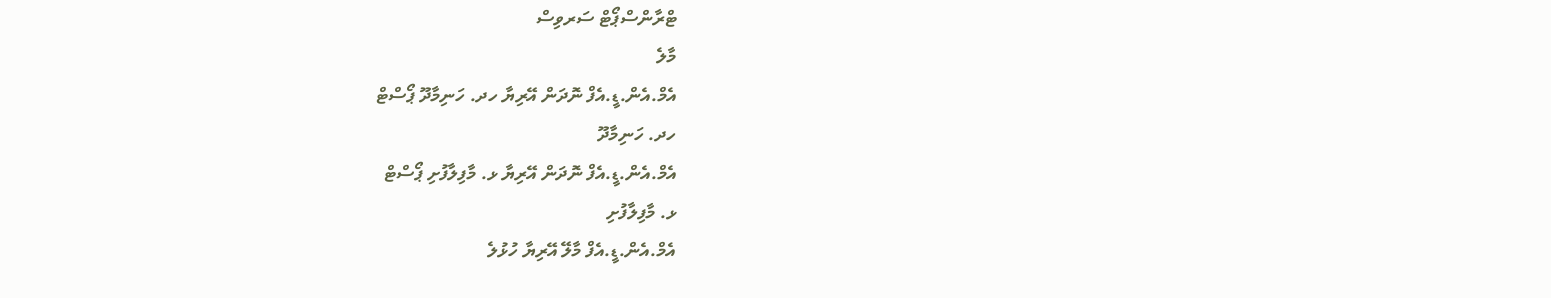ޓްރާންސްޕޯޓް ސަރވިސް
މާލެ
އެމް.އެން.ޑީ.އެފް ނޮދަން އޭރިޔާ ހދ. ހަނިމާދޫ ޕޯސްޓް
ހދ. ހަނިމާދޫ
އެމް.އެން.ޑީ.އެފް ނޮދަން އޭރިޔާ ޅ. މާފިލާފުށި ޕޯސްޓް
ޅ. މާފިލާފުށި
އެމް.އެން.ޑީ.އެފް މާލޭ އޭރިޔާ ހުޅުލެ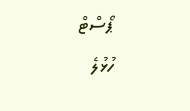ޕޯސްޓް
ހުޅުލެ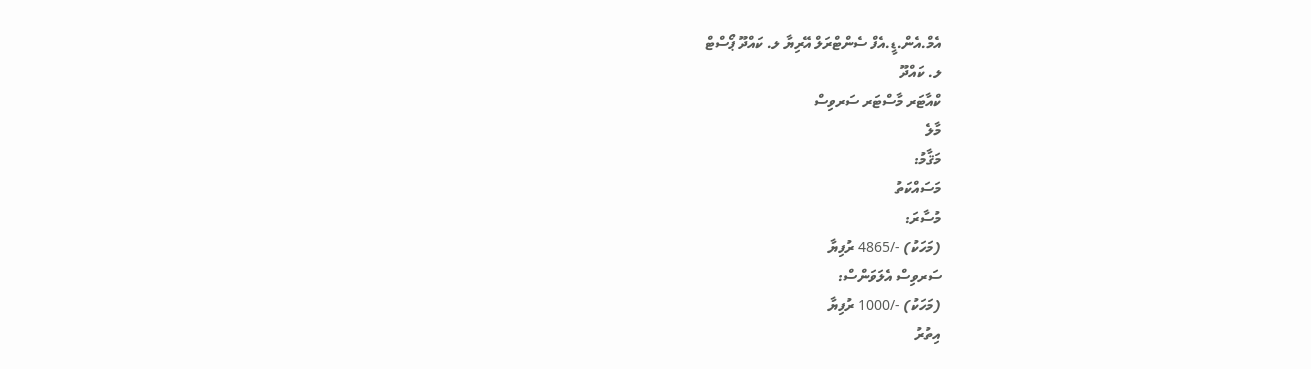އެމް.އެން.ޑީ.އެފް ސެންޓްރަލް އޭރިޔާ ލ. ކައްދޫ ޕޯސްޓް
ލ. ކައްދޫ
ކްއާޓަރ މާސްޓަރ ސަރވިސް
މާލެ
މަޤާމު:
މަސައްކަތު
މުސާރަ:
(މަހަކު) -/4865 ރުފިޔާ
ސަރވިސް އެލަވަންސް:
(މަހަކު) -/1000 ރުފިޔާ
އިތުރު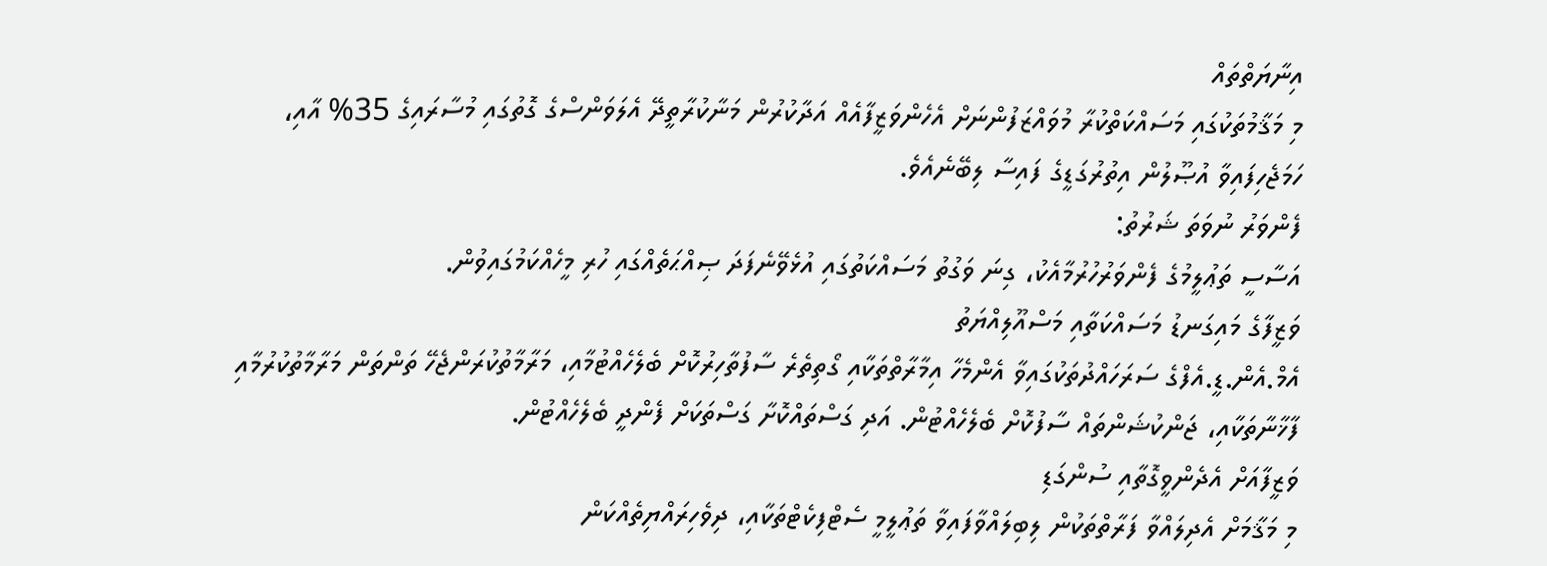އިނާޔަތްތައް
މި މަޤާމުތަކުގައި މަސައްކަތްކުރާ މުވައްޒަފުންނަށް އެހެންވަޒީފާއެއް އަދާކުރުން މަނާކުރާތީދޭ އެލަވަންސްގެ ގޮތުގައި މުސާރައިގެ 35% އާއި، ހަމަޖެހިފައިވާ އުޞޫލުން އިތުރުގަޑީގެ ފައިސާ ލިބޭނެއެވެ.
ފެންވަރު ނުވަތަ ޝަރުތު:
އަސާސީ ތަޢުލީމުގެ ފެންވަރުހުރުމާއެކު، ގިނަ ވަގުތު މަސައްކަތުގައި އުޅެވޭނެފަދަ ޞިއްޙަތެއްގައި ހުރި މީހެއްކަމުގައިވުން.
ވަޒީފާގެ މައިގަނޑު މަސައްކަތާއި މަސްއޫލިއްޔަތު
އެމް.އެން.ޑީ.އެފްގެ ސަރަހައްދުތަކުގައިވާ އެންމެހާ އިމާރާތްތަކާއި ގޯތިތެރެ ސާފުތާހިރުކޮށް ބެލެހެއްޓުމާއި، މަރާމާތުކުރަންޖެހޭ ތަންތަން މަރާމާތުކުރުމާއި ފާޚާނާތަކާއި، ޖަންކުޝަންތައް ސާފުކޮށް ބެލެހެއްޓުން. އަދި ގަސްތައްކޮށާ ގަސްތަކަށް ފެންދީ ބެލެހެއްޓުން.
ވަޒީފާއަށް އެދެންވީގޮތާއި ސުންގަޑި
މި މަޤާމަށް އެދިލައްވާ ފަރާތްތަކުން ލިބިލައްވާފައިވާ ތަޢުލީމީ ސެޓްފިކެޓްތަކާއި، ދިވެހިރައްޔިތެއްކަން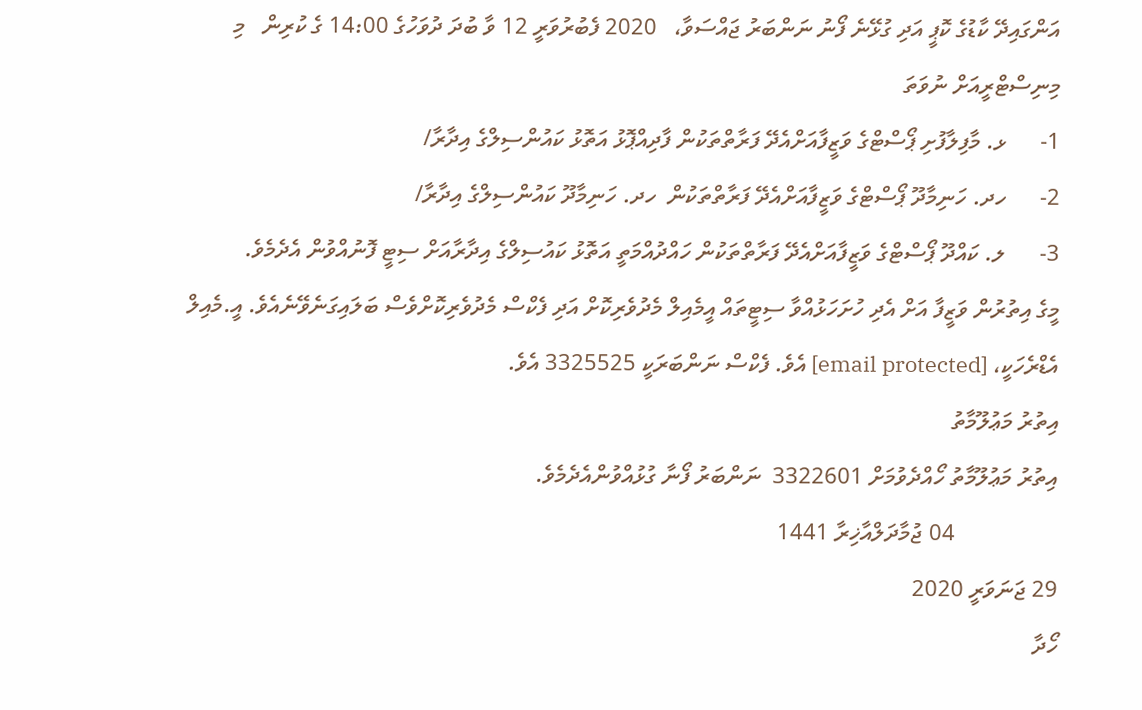އަންގައިދޭ ކާޑުގެ ކޮޕީ އަދި ގުޅޭނެ ފޯނު ނަންބަރު ޖައްސަވާ،   2020 ފެބުރުވަރީ 12 ވާ ބުދަ ދުވަހުގެ 14:00 ގެ ކުރިން   މި މިނިސްޓްރީއަށް ނުވަތަ
1-      ޅ. މާފިލާފުށި ޕޯސްޓްގެ ވަޒީފާއަށްއެދޭ ފަރާތްތަކުން ފާދިއްޕޮޅު އަތޮޅު ކައުންސިލްގެ އިދާރާ/
2-      ހދ. ހަނިމާދޫ ޕޯސްޓްގެ ވަޒީފާއަށްއެދޭ ފަރާތްތަކުން  ހދ. ހަނިމާދޫ ކައުންސިލްގެ އިދާރާ/
3-      ލ. ކައްދޫ ޕޯސްޓްގެ ވަޒީފާއަށްއެދޭ ފަރާތްތަކުން ހައްދުއްމަތީ އަތޮޅު ކައުސިލްގެ އިދާރާއަށް ސިޓީ ފޮނުއްވުން އެދެމެވެ.
މީގެ އިތުރުން ވަޒީފާ އަށް އެދި ހުށަހަޅުއްވާ ސިޓީތައް އީމެއިލް މެދުވެރިކޮށް އަދި ފެކްސް މެދުވެރިކޮށްވެސް ބަލައިގަނެވޭނެއެވެ. އީ.މެއިލް އެޑްރެހަކީ، [email protected] އެވެ. ފެކްސް ނަންބަރަކީ 3325525 އެވެ.
އިތުރު މަޢުލޫމާތު
އިތުރު މަޢުލޫމާތު ހޯއްދެވުމަށް 3322601  ނަންބަރު ފޯނާ ގުޅުއްވުންއެދެމެވެ.
                  04 ޖުމާދަލްއާޚިރާ 1441
29 ޖަނަވަރީ 2020
ހޯދާ